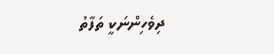ދިވެހިންނަކީ ތަފާތު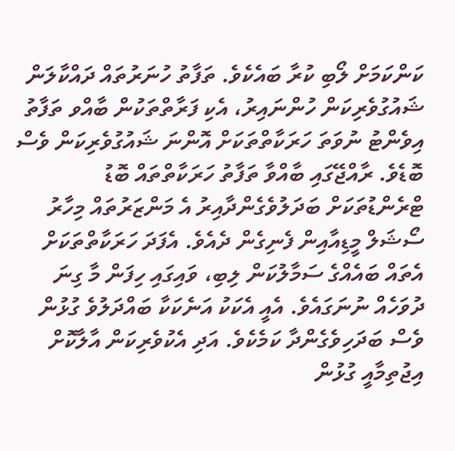ކަންކަމަށް ލޯބި ކުރާ ބައެކެވެ. ތަފާތު ހުނަރުތައް ދައްކާލަން ޝައުގުވެރިކަން ހުންނައިރު، އެކި ފަރާތްތަކުން ބާއްވ ތަފާތު އިވެންޓު ނުވަތަ ހަރަކާތްތަކަށް އޮންނަ ޝައުގުވެރިކަން ވެސް ބޮޑެވެ. ރާއްޖޭގައި ބާއްވާ ތަފާތު ހަރަކާތްތައް ބޮޑު ޓްރެންޑުތަކަށް ބަދަލުވެގެންދާއިރު އެ މަންޒަރުތައް މިހާރު ސޯޝަލް މީޑިއާއިން ފެނިގެން ދެއެވެ. އެފަދަ ހަރަކާތްތަކަށް އެތައް ބައެއްގެ ސަމާލުކަން ލިބި، ވައިގައި ހިފަން މާ ގިނަ ދުވަހެއް ނުނަގައެވެ. އެއީ އެކަކު އަނެކަކާ ބައްދަލުވެ ގުޅުން ވެސް ބަދަހިވެގެންދާ ކަމެކެވެ. އަދި އެކުވެރިކަން އާލާކޮށް އިޖުތިމާއީ ގުޅުން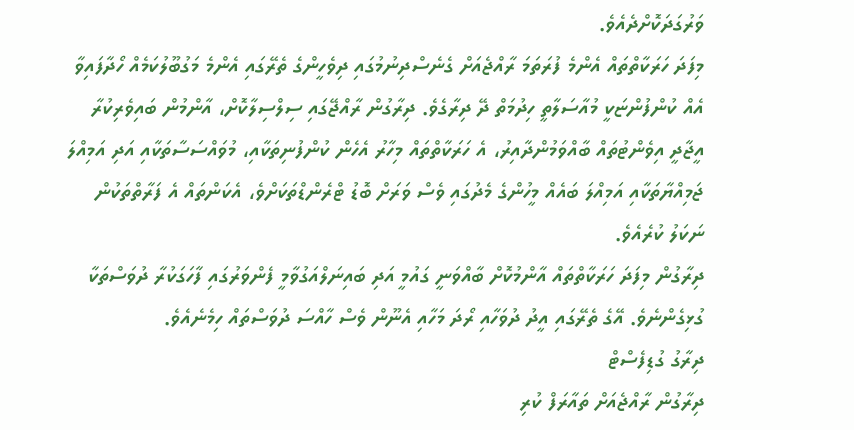ވަރުގަދަކޮށްދެއެވެ.
މިފަދަ ހަރަކާތްތައް އެންމެ ފުރަތަމަ ރާއްޖެއަށް ގެނެސްދިނުމުގައި ދިވެހީންގެ ތެރޭގައި އެންމެ މަގުބޫލުކަމެއް ހޯދާފައިވާ އެއް ކުންފުންޏަކީ މުއާސަލާތީ ހިދުމަތް ދޭ ދިރާގެވެ. ދިރާގުން ރާއްޖޭގައި ސިލްސިލާކޮށް، އާންމުން ބައިވެރިކުރާ އީޖާދީ އިވެންޓުތައް ބާއްވަމުންދާއިރު، އެ ހަރަކާތްތައް މިހާރު އެހެން ކުންފުނިތަކާއި، މުވައްސަސާތަކާއި އަދި އަމިއްލަ ޖަމިއްޔާތަކާއި އަމިއްލަ ބައެއް މީހުންގެ މެދުގައި ވެސް ވަރަށް ބޮޑު ޓްރެންޑްތަކަށްވެ، އެކަންތައް އެ ފަރާތްތަކުން ނަކަލު ކުރެއެވެ.
ދިރާގުން މިފަދަ ހަރަކާތްތައް އާންމުކޮށް ބާއްވަނީ ގައުމީ އަދި ބައިނަލްއަގުވާމީ ފެންވަރުގައި ފާހަގަކުރާ ދުވަސްތަކާ ގުޅިގެންނެވެ. އޭގެ ތެރޭގައި އީދު ދުވަހާއި ރޯދަ މަހާއި އެނޫން ވެސް ހާއްސަ ދުވަސްތައް ހިމެނެއެވެ.
ދިރާގު ގުޑިފެސްޓް
ދިރާގުން ރާއްޖެއަށް ތައާރަފް ކުރި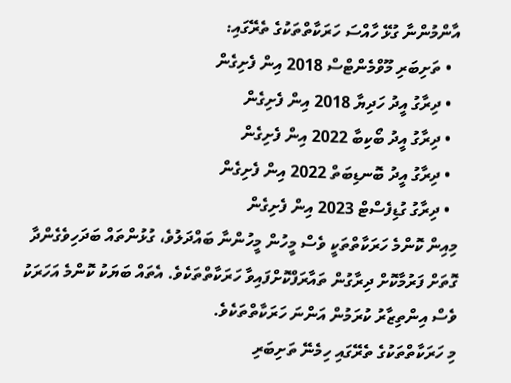އާންމުންނާ ގުޅޭ ހާއްސަ ހަރަކާތްތަކުގެ ތެރޭގައި:
  • ތަށިބަރި މޫވްމެންޓްސް 2018 އިން ފެށިގެން
  • ދިރާގު އީދު ހަދިޔާ 2018 އިން ފެށިގެން
  • ދިރާގު އީދު ބޯކިބާ 2022 އިން ފެށިގެން
  • ދިރާގު އީދު ބޮނޑިބަތް 2022 އިން ފެށިގެން
  • ދިރާގު ގުޑިފެސްޓް 2023 އިން ފެށިގެން
މިއިން ކޮންމެ ހަރަކާތްތަކީ ވެސް މީހުން މީހުންނާ ބައްދަލުވެ، ގުޅުންތައް ބަދަހިވެގެންދާ ގޮތަށް ފަރުމާކޮށް ދިރާގުން ތައާރަފްކޮށްފައިވާ ހަރަކާތްތަކެވެ. އެތައް ބަޔަކު ކޮންމެ އަހަރަކު ވެސް އިންތިޒާރު ކުރަމުން އަންނަ ހަރަކާތްތަކެވެ.
މި ހަރަކާތްތަކުގެ ތެރޭގައި ހިމެނޭ ތަށިބަރި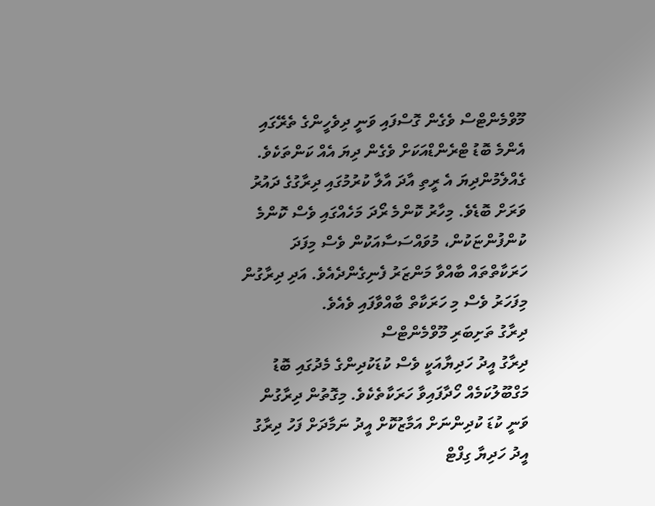މޫވްމެންޓްސް ވެގެން ގޮސްފައި ވަނީ ދިވެހީންގެ ތެރޭގައި އެންމެ ބޮޑު ޓްރެންޑްއަކަށް ވެގެން ދިޔަ އެއް ކަންތަކެވެ. ގެއްލެމުންދިޔަ އެ ރީތި އާދަ އާލާ ކުރުމުގައި ދިރާގުގެ ދައުރު ވަރަށް ބޮޑެވެ. މިހާރު ކޮންމެ ރޯދަ މަހެއްގައި ވެސް ކޮންމެ ކުންފުންޏަކުން، މުވައްސަސާއަކުން ވެސް މިފަދަ ހަރަކާތްތައް ބާއްވާ މަންޒަރު ފެނިގެންދެއެވެ. އަދި ދިރާގުން މިފަހަރު ވެސް މި ހަރަކާތް ބާއްވާފައި ވެއެވެ.
ދިރާގު ތަށިބަރި މޫވްމެންޓްސް
ދިރާގު އީދު ހަދިޔާއަކީ ވެސް ކުޑަކުދިންގެ މެދުގައި ބޮޑު މަގްބޫލުކަމެއް ހޯދާފައިވާ ހަރަކާތެކެވެ. މިގޮތުން ދިރާގުން ވަނީ ކުޑަ ކުދިންނަށް އަމާޒުކޮށް އީދު ނަމާދަށް ފަހު ދިރާގު އީދު ހަދިޔާ ގިފްޓް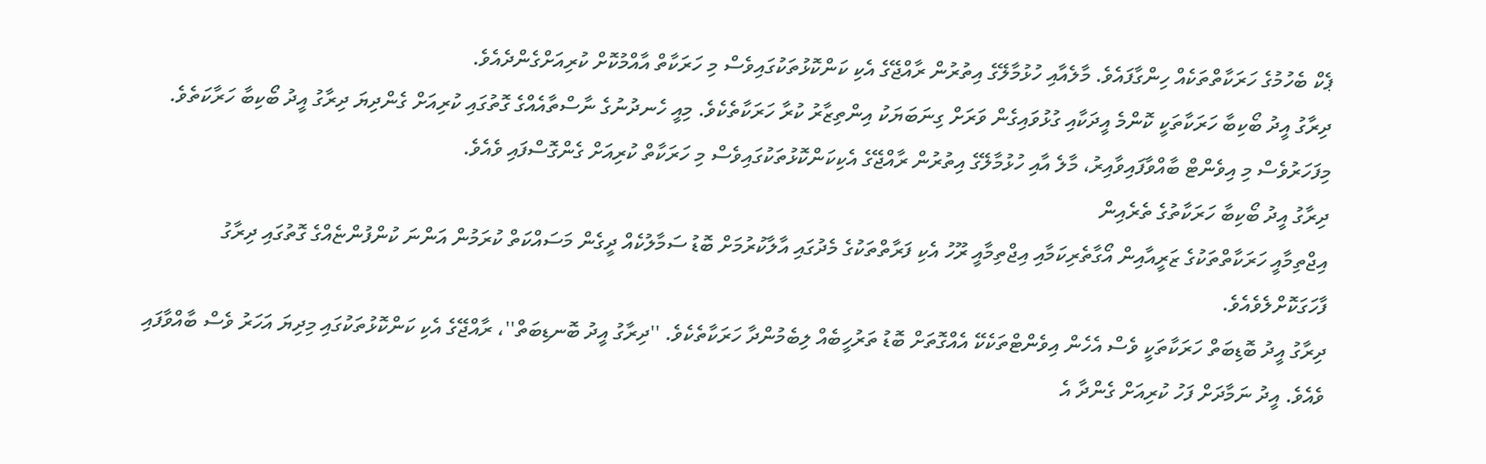ޕެކް ބެހުމުގެ ހަރަކާތްތަކެއް ހިންގާފައެވެ. މާލެއާއި ހުޅުމާލޭގެ އިތުރުން ރާއްޖޭގެ އެކި ކަންކޮޅުތަކުގައިވެސް މި ހަރަކާތް އާއްމުކޮށް ކުރިއަށްގެންދެއެވެ.
ދިރާގު އީދު ބޯކިބާ ހަރަކާތަކީ ކޮންމެ އީދަކާއި ގުޅުވައިގެން ވަރަށް ގިނަބަޔަކު އިންތިޒާރު ކުރާ ހަރަކާތެކެވެ. މިއީ ހެނދުނުގެ ނާސްތާއެއްގެ ގޮތުގައި ކުރިއަށް ގެންދިޔަ ދިރާގު އީދު ބޯކިބާ ހަރާކަތެވެ. މިފަހަރުވެސް މި އިވެންޓް ބާއްވާފައިވާއިރު، މާލެ އާއި ހުޅުމާލޭގެ އިތުރުން ރާއްޖޭގެ އެކިކަންކޮޅުތަކުގައިވެސް މި ހަރަކާތް ކުރިއަށް ގެންގޮސްފައި ވެއެވެ.
ދިރާގު އީދު ބޯކިބާ ހަރަކާތުގެ ތެރެއިން
އިޖްތިމާއީ ހަރަކާތްތަކުގެ ޒަރީއާއިން އޯގާތެރިކަމާއި އިޖްތިމާއީ ރޫހު އެކި ފަރާތްތަކުގެ މެދުގައި އާލާކުރުމަށް ބޮޑު ސަމާލުކެއް ދީގެން މަސައްކަތް ކުރަމުން އަންނަ ކުންފުންޏެއްގެ ގޮތުގައި ދިރާގު ފާހަގަކޮށްލެވެއެވެ.
ދިރާގު އީދު ބޮޑިބަތް ހަރަކާތަކީ ވެސް އެހެން އިވެންޓްތަކެކޭ އެއްގޮތަށް ބޮޑު ތަރުހީބެއް ލިބެމުންދާ ހަރަކާތެކެވެ. ''ދިރާގު އީދު ބޮނޑިބަތް''، ރާއްޖޭގެ އެކި ކަންކޮޅުތަކުގައި މިދިޔަ އަހަރު ވެސް ބާއްވާފައި ވެއެވެ. އީދު ނަމާދަށް ފަހު ކުރިއަށް ގެންދާ އެ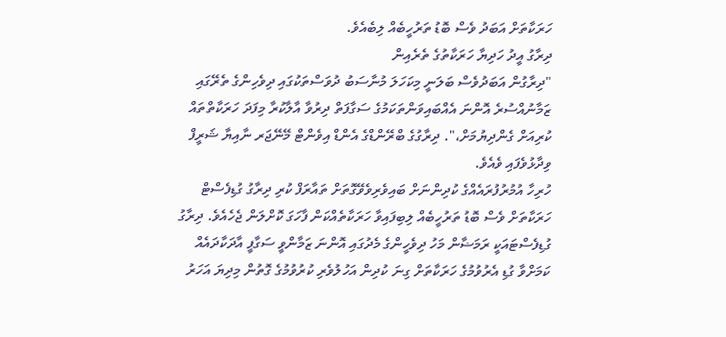ހަރަކާތަށް އަބަދު ވެސް ބޮޑު ތަރުހީބެއް ލިބެއެވެ.
ދިރާގު އީދު ހަދިޔާ ހަރަކާތުގެ ތެރެއިން
"ދިރާގުން އަބަދުވެސް ބަލަނީ މިކަހަލަ މުނާސަބު ދުވަސްތަކުގައި ދިވެހިންގެ ތެރޭގައި ޒަމާނުއްސުރެ އޮންނަ އެއްބައިވަންތަކަމުގެ ސަގާފަތް ދިރުވާ އާލާކުރާ މިފަދަ ހަރަކާތްތައް ކުރިއަށް ގެންދިޔުމަށް،". ދިރާގުގެ ބްރޭންޑްގެ އެންޑް އިވެންޓް މޭނޭޖަރ ނާއިޔާ ޝަރީފް ވިދާޅުވެފައި ވެއެވެ.
ހުރިހާ އުމުރުފުރައެއްގެ ކުދިންނަށް ބައިވެރިވެވޭގޮތަށް ތައާރަފް ކުރި ދިރާގު ގުޑިފެސްޓް ހަރަކާތަށް ވެސް ބޮޑު ތަރުހީބެއް ލިބިފައިވާ ހަރަކާތެއްކަން ފާހަގަ ކޮށްލަން ޖެހެއެވެ. ދިރާގު ގުޑިފެސްޓައަކީ ރަމަޟާން މަހު ދިވެހީންގެ މެދުގައި އޮންނަ ޒަމާންވީ ސަގާފީ އާދަކާދައެއް ކަމަށްވާ ގުޑި އެރުވުމުގެ ހަރަކާތަށް ގިނަ ކުދިން އަހުލުވެރި ކުރުވުމުގެ ގޮތުން މިދިޔަ އަހަރު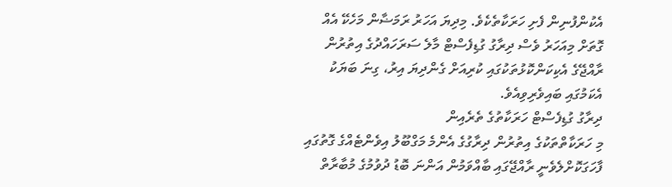އެކުންފުނިން ފެށި ހަރަކާތެކެވެ. މިދިޔަ އަހަރު ރަމަޟާން މަހެކޭ އެއް ގޮތަށް މިއަހަރު ވެސް ދިރާގު ގުޑިފެސްޓް މާލެ ސަރަހައްދުގެ އިތުރުން ރާއްޖޭގެ އެކިކަންކޮޅުތަކުގައި ކުރިއަށް ގެންދިޔަ އިރު، ގިނަ ބަޔަކު އެކަމުގައި ބައިވެރިވިއެވެ.
ދިރާގު ގުޑިފެސްޓް ހަރަކާތުގެ ތެރެއިން
މި ހަރަކާތްތަކުގެ އިތުރުން ދިރާގުގެ އެންމެ މަގްބޫލު އިވެންޓެއްގެ ގޮތުގައި ފާހަގަކޮށްލެވެނީ ރާއްޖޭގައި ބާއްވަމުން އަންނަ ބޮޑު ދުވުމުގެ މުބާރާތް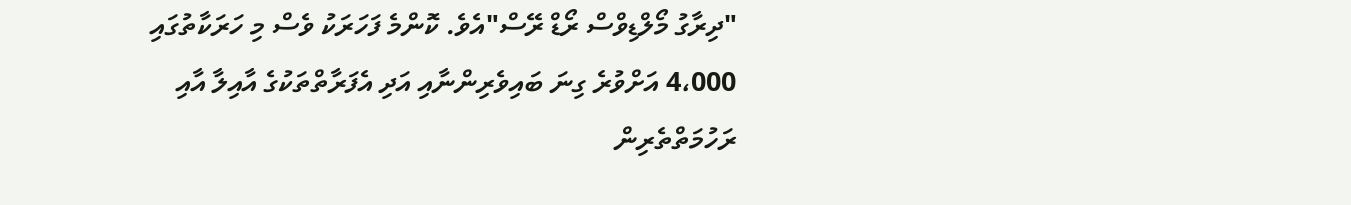"ދިރާގު މޯލްޑިވްސް ރޯޑް ރޭސް"އެވެ. ކޮންމެ ފަހަރަކު ވެސް މި ހަރަކާތުގައި 4،000 އަށްވުރެ ގިނަ ބައިވެރިންނާއި އަދި އެފަރާތްތަކުގެ އާއިލާ އާއި ރަހުމަތްތެރިން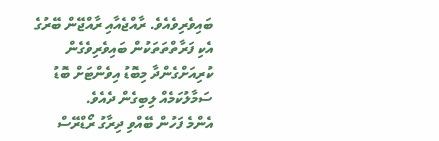ބައިވެރިވެއެވެ. ރާއްޖެއާއި ރާއްޖޭން ބޭރުގެ އެކި ފަރާތްތަތަކުން ބައިވެރިވެގެން ކުރިއަށްގެންދާ މިބޮޑު އިވެންޓަށް ބޮޑު ސަމާލުކަމެއް ލިބިގެން ދެއެވެ.
އެންމެ ފަހުން ބޭއްވި ދިރާގު ރޯޑްރޭސް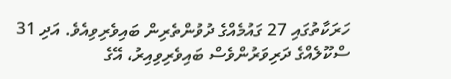ހަރަކާތުގައި 27 ގައުމެއްގެ ދުވުންތެރިން ބައިވެރިވިއެވެ. އަދި 31 ސްކޫލެއްގެ ދަރިވަރުންވެސް ބައިވެރިވިއިރު، އޭގެ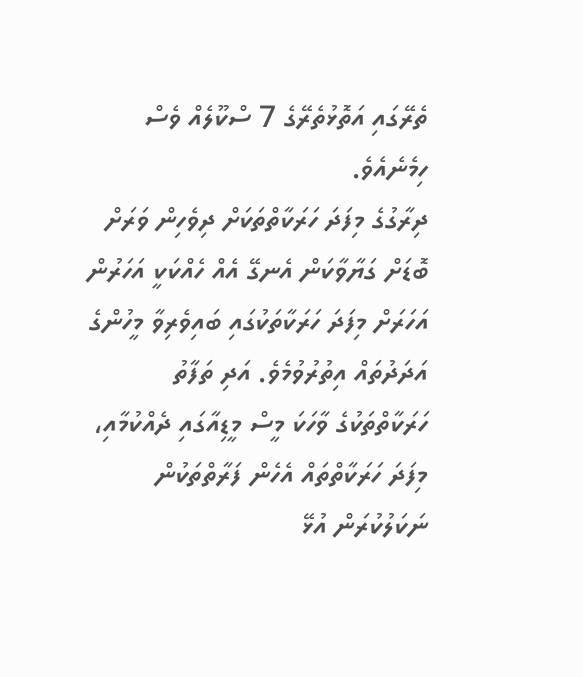ތެރޭގައި އަތޮޅުތެރޭގެ 7 ސްކޫލެއް ވެސް ހިމެނެއެވެ.
ދިރާގުގެ މިފަދަ ހަރަކާތްތަކަށް ދިވެހިން ވަރަށް ބޮޑަށް ގަޔާވާކަން އެނގޭ އެއް ހެއްކަކީ އަހަރުން އަހަރަށް މިފަދަ ހަރަކާތަކުގައި ބައިވެރިވާ މީހުންގެ އަދަދުތައް އިތުރުވުމެވެ. އަދި ތަފާތު ހަރަކާތްތަކުގެ ވާހަކަ މީސް މީޑިއާގައި ދެއްކުމާއި، މިފަދަ ހަރަކާތްތައް އެހެން ފަރާތްތަކުން ނަކަލުކުރަން އުޅޭ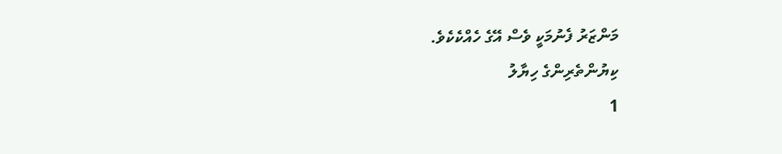މަންޒަރު ފެނުމަކީ ވެސް އޭގެ ހެއްކެކެވެ.
ކިޔުންތެރިންގެ ހިޔާލު
1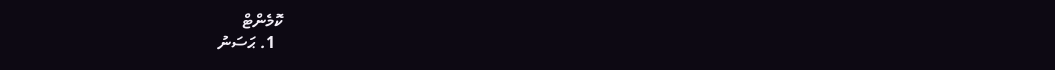ކޮމެންޓް
  1. ޙަސަނު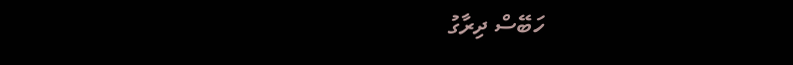ހަބޭސް ދިރާގު